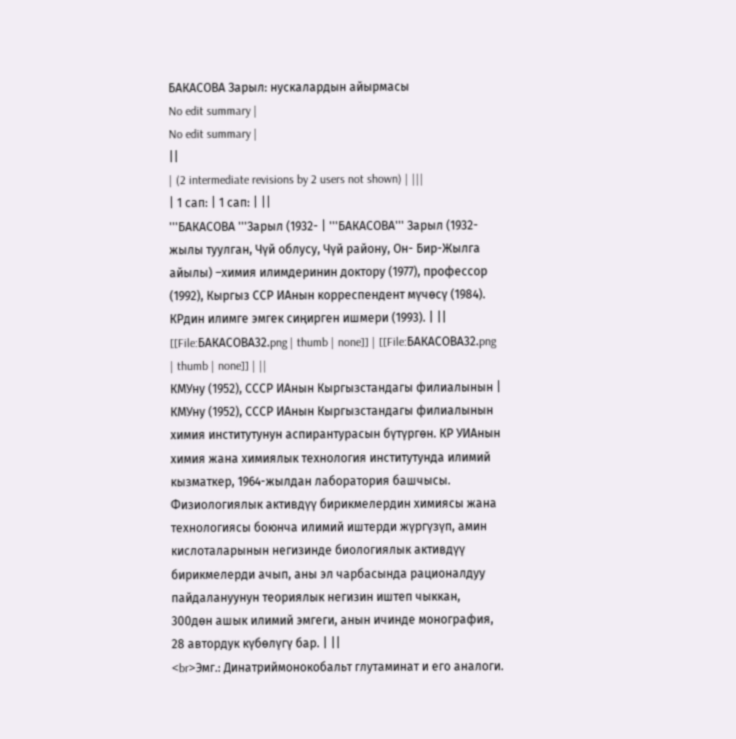БАКАСОВА Зарыл: нускалардын айырмасы
No edit summary |
No edit summary |
||
| (2 intermediate revisions by 2 users not shown) | |||
| 1 сап: | 1 сап: | ||
'''БАКАСОВА '''Зарыл (1932- | '''БАКАСОВА''' Зарыл (1932-жылы туулган, Чүй облусу, Чүй району, Он- Бир-Жылга айылы) –химия илимдеринин доктору (1977), профессор (1992), Кыргыз ССР ИАнын корреспендент мүчөсү (1984). КРдин илимге эмгек сиңирген ишмери (1993). | ||
[[File:БАКАСОВА32.png | thumb | none]] | [[File:БАКАСОВА32.png | thumb | none]] | ||
КМУну (1952), СССР ИАнын Кыргызстандагы филиалынын | КМУну (1952), СССР ИАнын Кыргызстандагы филиалынын химия институтунун аспирантурасын бүтүргөн. КР УИАнын химия жана химиялык технология институтунда илимий кызматкер, 1964-жылдан лаборатория башчысы. Физиологиялык активдүү бирикмелердин химиясы жана технологиясы боюнча илимий иштерди жүргүзүп, амин кислоталарынын негизинде биологиялык активдүү бирикмелерди ачып, аны эл чарбасында рационалдуу пайдалануунун теориялык негизин иштеп чыккан, 300дөн ашык илимий эмгеги, анын ичинде монография, 28 автордук күбөлүгү бар. | ||
<br>Эмг.: Динатриймонокобальт глутаминат и его аналоги.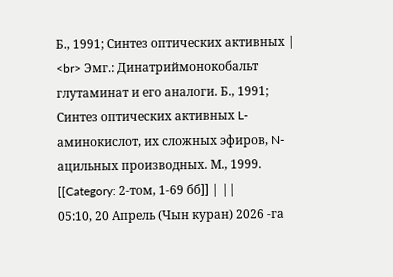Б., 1991; Синтез оптических активных | <br> Эмг.: Динатриймонокобальт глутаминат и его аналоги. Б., 1991; Синтез оптических активных L-аминокислот, их сложных эфиров, N-ацильных производных. М., 1999. [[Category: 2-том, 1-69 бб]] | ||
05:10, 20 Апрель (Чын куран) 2026 -га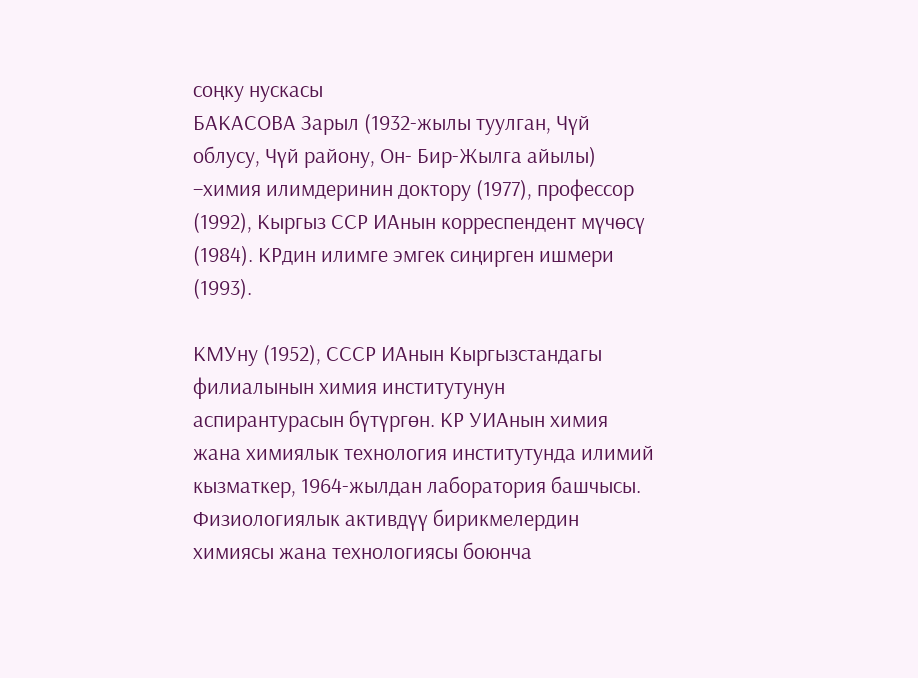соңку нускасы
БАКАСОВА Зарыл (1932-жылы туулган, Чүй облусу, Чүй району, Он- Бир-Жылга айылы) –химия илимдеринин доктору (1977), профессор (1992), Кыргыз ССР ИАнын корреспендент мүчөсү (1984). КРдин илимге эмгек сиңирген ишмери (1993).

КМУну (1952), СССР ИАнын Кыргызстандагы филиалынын химия институтунун аспирантурасын бүтүргөн. КР УИАнын химия жана химиялык технология институтунда илимий кызматкер, 1964-жылдан лаборатория башчысы. Физиологиялык активдүү бирикмелердин химиясы жана технологиясы боюнча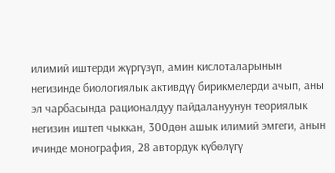илимий иштерди жүргүзүп, амин кислоталарынын негизинде биологиялык активдүү бирикмелерди ачып, аны эл чарбасында рационалдуу пайдалануунун теориялык негизин иштеп чыккан, 300дөн ашык илимий эмгеги, анын ичинде монография, 28 автордук күбөлүгү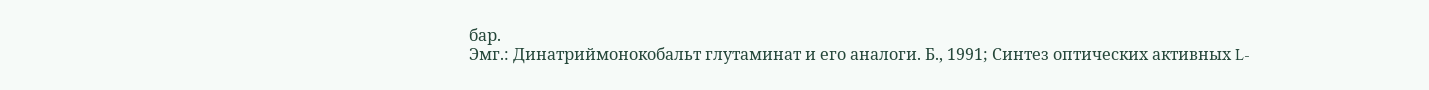бар.
Эмг.: Динатриймонокобальт глутаминат и его аналоги. Б., 1991; Синтез оптических активных L-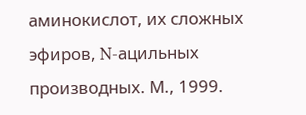аминокислот, их сложных эфиров, N-ацильных производных. М., 1999.